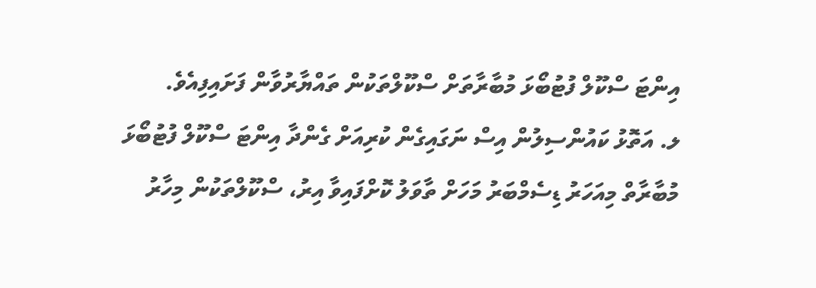އިންޓަ ސްކޫލް ފުޓުބޯޅަ މުބާރާތަށް ސްކޫލްތަކުން ތައްޔާރުވާން ފަށައިފިއެވެ.
ލ. އަތޮޅު ކައުންސިލުން އިސް ނަގައިގެން ކުރިއަށް ގެންދާ އިންޓަ ސްކޫލް ފުޓުބޯޅަ މުބާރާތް މިއަހަރު ޑިސެމްބަރު މަހަށް ތާވަލު ކޮށްފައިވާ އިރު، ސްކޫލްތަކުން މިހާރު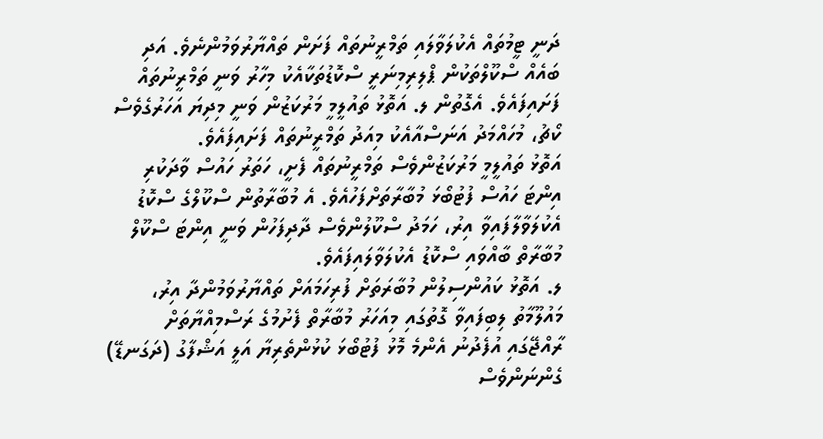ދަނީ ޓީމުތައް އެކުލަވާލައި ތަމްރީނުތައް ފަށަން ތައްޔާރުވަމުންނެވެ. އަދި ބައެއް ސްކޫލްތަކުން ޕްލިރިމިނަރީ ސްކޮޑުތަކާއެކު މިހާރު ވަނީ ތަމްރީނުތައް ފަށައިފައެވެ. އެގޮތުން ލ. އަތޮޅު ތައުލީމީ މަރުކަޒުން ވަނީ މިދިޔަ އަހަރުގެވެސް ކޯޗު، މުހައްމަދު އަނަސްއާއެކު މިއަދު ތަމްރީނުތައް ފަށައިފައެވެ.
އަތޮޅު ތައުލީމީ މަރުކަޒުންވެސް ތަމްރީނުތައް ފެށީ، ހަތަރު ހައުސް ވާދަކުރި އިންޓަ ހައުސް ފުޓުބޯޅަ މުބާރާތަށްފަހުއެވެ. އެ މުބާރާތުން ސްކޫލްގެ ސްކޮޑު އެކުލަވާލާފައިވާ އިރު، ހަމަދު ސްކޫލުންވެސް ދާދިފަހުން ވަނީ އިންޓަ ސްކޫލް މުބާރާތް ބާއްވައި ސްކޮޑު އެކުލަވާލައިފައެވެ.
ލ. އަތޮޅު ކައުންސިލުން މުބާރަތަށް ފުރިހަމައަށް ތައްޔާރުވަމުންދާ އިރު، މައުލޫމާތު ލިބިފައިވާ ގޮތުގައި މިއަހަރު މުބާރާތް ފެށުމުގެ ރަސްމިއްޔާތަށް ރާއްޖޭގައި އުފެދުނު އެންމެ މޮޅު ފުޓުބޯޅަ ކުޅުންތެރިޔާ އަލީ އަޝްފާގު (ދަގަނޑޭ) ގެންނަންވެސް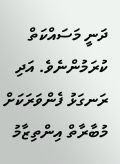ދަނީ މަސައްކަތް ކުރަމުންނެވެ. އަދި ރަނގަޅު ފެންވަރަކަށް މުބާރާތް އިންތިޒާމު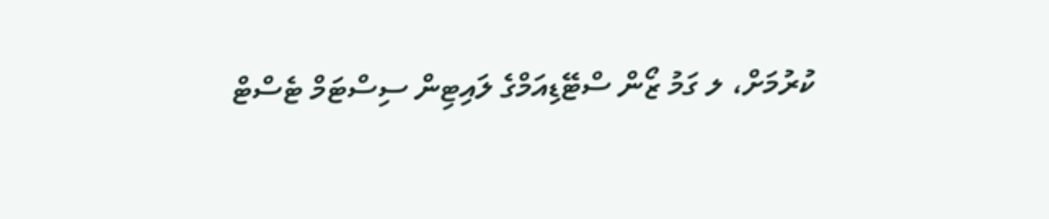ކުރުމަށް، ލ ގަމު ޒޯން ސްޓޭޑިއަމްގެ ލައިޓިން ސިސްޓަމް ޓެސްޓް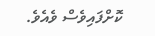ކޮށްފައިވެސް ވެއެވެ.